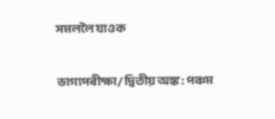সমললৈ যাওক

ভাগ্যপৰীক্ষা/দ্বিতীয় অঙ্ক: পঞ্চম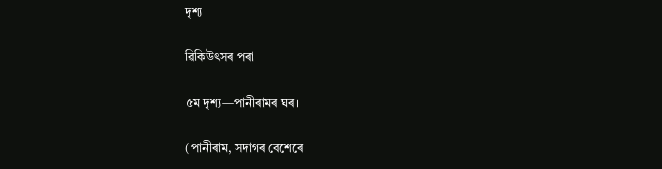দৃশ্য

ৱিকিউৎসৰ পৰা

৫ম দৃশ্য—পানীৰামৰ ঘৰ।

(পানীৰাম, সদাগৰ বেশেৰে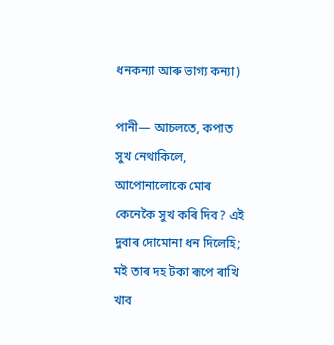ধনকন্যা আৰু ভাগ্য কন্যা)

পানী— আচলতে, কপাত সুখ নেথাকিলে, আপোনালোকে মোৰ কেনেকৈ সুখ কৰি দিব? এই দুবাৰ দোমোনা ধন দিলেহি; মই তাৰ দহ টকা ৰূপে ৰাখি খাব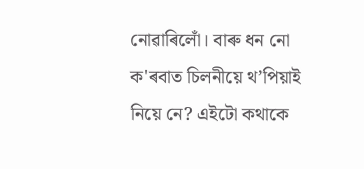নোৱাৰিলোঁ। বাৰু ধন নো ক'ৰবাত চিলনীয়ে থ’পিয়াই নিয়ে নে? এইটো কথাকে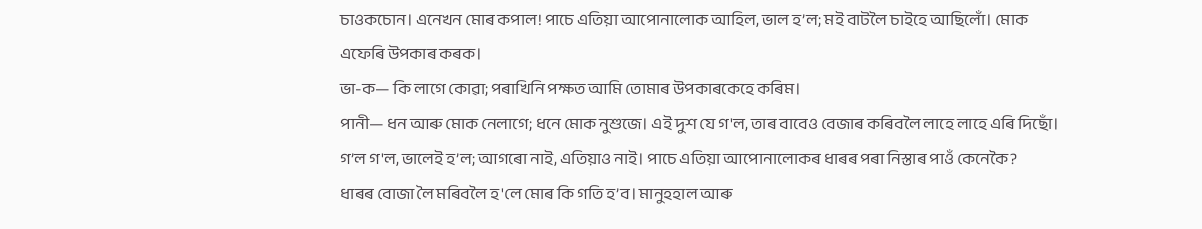চাওকচোন। এনেখন মোৰ কপাল! পাচে এতিয়া আপোনালোক আহিল, ভাল হ’ল; মই বাটলৈ চাইহে আছিলোঁ। মোক এফেৰি উপকাৰ কৰক।
ভা-ক— কি লাগে কোৱা; পৰাখিনি পক্ষত আমি তোমাৰ উপকাৰকেহে কৰিম।
পানী— ধন আৰু মোক নেলাগে; ধনে মোক নুশুজে। এই দুশ যে গ'ল, তাৰ বাবেও বেজাৰ কৰিবলৈ লাহে লাহে এৰি দিছোঁ। গ’ল গ'ল, ভালেই হ’ল; আগৰো নাই, এতিয়াও নাই। পাচে এতিয়া আপোনালোকৰ ধাৰৰ পৰা নিস্তাৰ পাওঁ কেনেকৈ?
ধাৰৰ বোজা লৈ মৰিবলৈ হ'লে মোৰ কি গতি হ’ব। মানুহহাল আৰু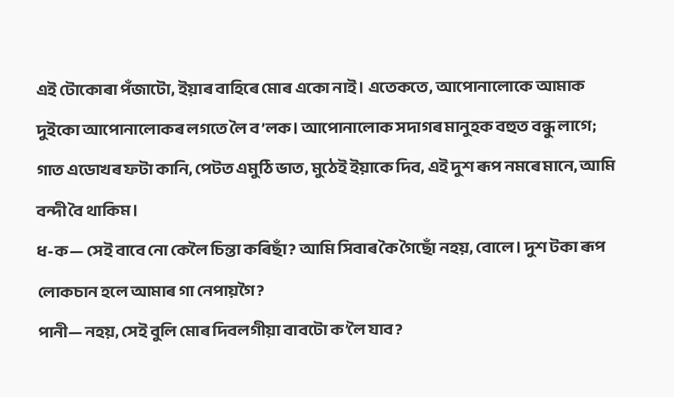এই টোকোৰা পঁজাটো, ইয়াৰ বাহিৰে মোৰ একো নাই। এতেকতে, আপোনালোকে আমাক দুইকো আপোনালোকৰ লগতে লৈ ব’লক। আপোনালোক সদাগৰ মানুহক বহুত বন্ধু লাগে; গাত এডোখৰ ফটা কানি, পেটত এমুঠি ভাত, মুঠেই ইয়াকে দিব, এই দুশ ৰূপ নমৰে মানে, আমি বন্দী বৈ থাকিম।
ধ-ক— সেই বাবে নো কেলৈ চিন্তা কৰিছাঁ? আমি সিবাৰ কৈ গৈছোঁ নহয়, বোলে। দুশ টকা ৰূপ লোকচান হলে আমাৰ গা নেপায়গৈ?
পানী— নহয়, সেই বুলি মোৰ দিবলগীয়া বাবটো ক’লৈ যাব?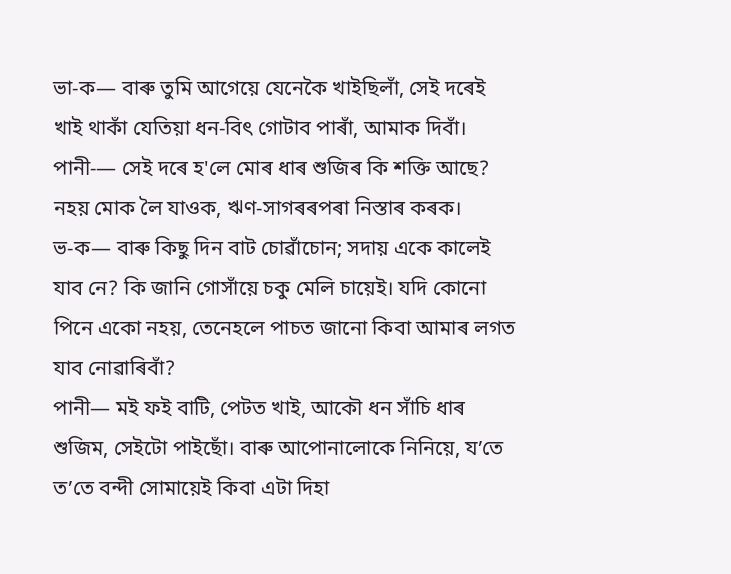ভা-ক— বাৰু তুমি আগেয়ে যেনেকৈ খাইছিলাঁ, সেই দৰেই খাই থাকাঁ যেতিয়া ধন-বিৎ গোটাব পাৰাঁ, আমাক দিবাঁ।
পানী-— সেই দৰে হ'লে মোৰ ধাৰ শুজিৰ কি শক্তি আছে? নহয় মোক লৈ যাওক, ঋণ-সাগৰৰপৰা নিস্তাৰ কৰক।
ভ-ক— বাৰু কিছু দিন বাট চোৱাঁচোন; সদায় একে কালেই যাব নে? কি জানি গোসাঁয়ে চকু মেলি চায়েই। যদি কোনো পিনে একো নহয়, তেনেহলে পাচত জানো কিবা আমাৰ লগত যাব নোৱাৰিবাঁ?
পানী— মই ফই বাটি, পেটত খাই, আকৌ ধন সাঁচি ধাৰ শুজিম, সেইটো পাইছোঁ। বাৰু আপোনালোকে নিনিয়ে, য’তে ত’তে বন্দী সোমায়েই কিবা এটা দিহা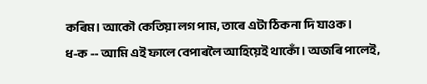কৰিম। আকৌ কেতিয়া লগ পাম, তাৰে এটা ঠিকনা দি যাওক।
ধ-ক -- আমি এই ফালে বেপাৰলৈ আহিয়েই থাকোঁ। অজৰি পালেই,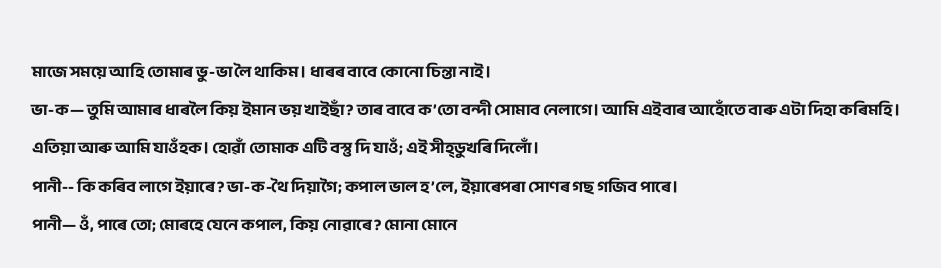মাজে সময়ে আহি তোমাৰ ভু-ভা লৈ থাকিম। ধাৰৰ বাবে কোনো চিন্তা নাই।
ভা-ক— তুমি আমাৰ ধাৰলৈ কিয় ইমান ভয় খাইছাঁ? তাৰ বাবে ক’তো বন্দী সোমাব নেলাগে। আমি এইবাৰ আহোঁতে বাৰু এটা দিহা কৰিমহি। এতিয়া আৰু আমি যাওঁহক। হোৱাঁ তোমাক এটি বস্তু দি যাওঁ; এই সীহ্‌ডুখৰি দিলোঁ।
পানী-- কি কৰিব লাগে ইয়াৰে? ভা-ক-থৈ দিয়াগৈ; কপাল ভাল হ’লে, ইয়াৰেপৰা সোণৰ গছ গজিব পাৰে।
পানী— ওঁ, পাৰে তো; মোৰহে যেনে কপাল, কিয় নোৱাৰে? মোনা মোনে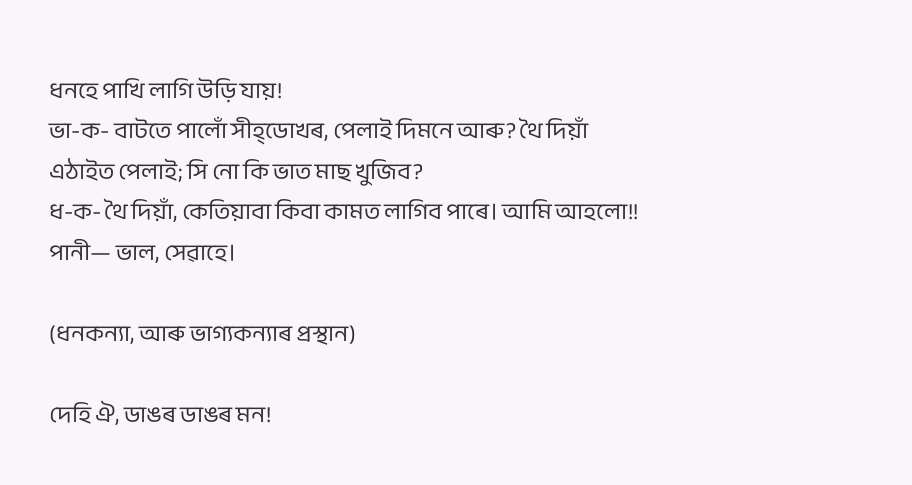ধনহে পাখি লাগি উড়ি যায়!
ভা-ক- বাটতে পালোঁ সীহ্‌ডোখৰ, পেলাই দিমনে আৰু? থৈ দিয়াঁ এঠাইত পেলাই; সি নো কি ভাত মাছ খুজিব?
ধ-ক- থৈ দিয়াঁ, কেতিয়াবা কিবা কামত লাগিব পাৰে। আমি আহলো!!
পানী— ভাল, সেৱাহে।

(ধনকন্যা, আৰু ভাগ্যকন্যাৰ প্ৰস্থান)

দেহি ঐ, ডাঙৰ ডাঙৰ মন!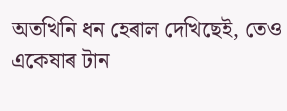অতখিনি ধন হেৰাল দেখিছেই, তেও একেষাৰ টান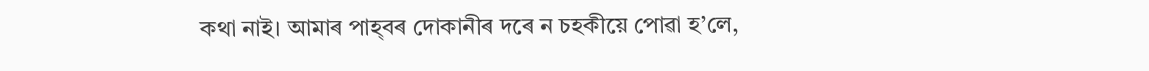কথা নাই। আমাৰ পাহ্‌বৰ দোকানীৰ দৰে ন চহকীয়ে পোৱা হ’লে,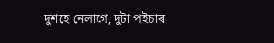দুশহে নেলাগে, দুটা পইচাৰ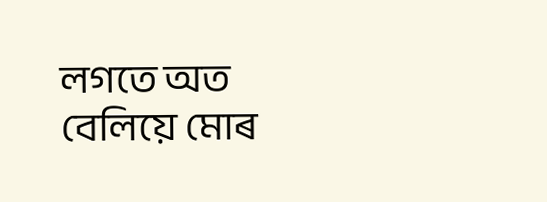লগতে অত বেলিয়ে মোৰ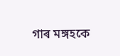গাৰ মঙ্গহকে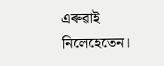এৰুৱাই নিলেহেতেন।